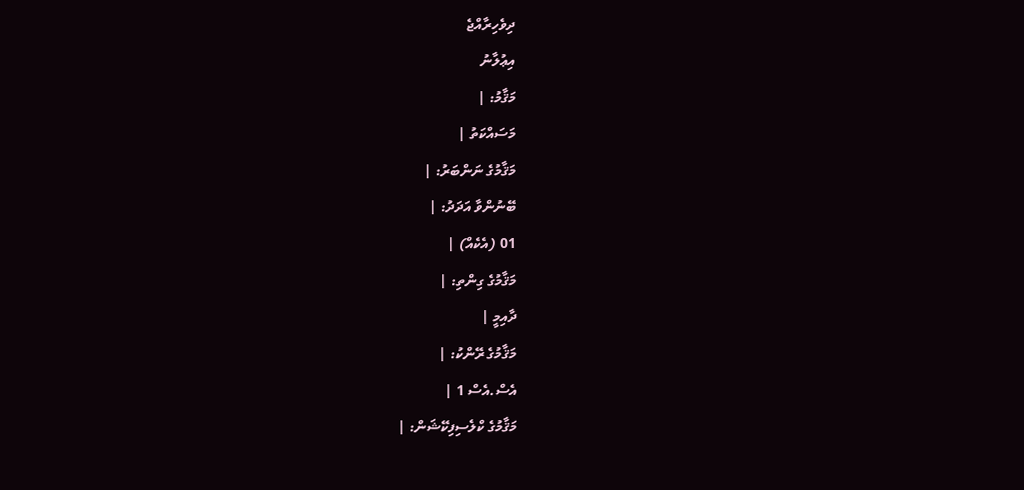ދިވެހިރާއްޖެ
އިޢުލާނު
މަޤާމު: |
މަސައްކަތު |
މަޤާމުގެ ނަންބަރު: |
ބޭނުންވާ އަދަދު: |
01 (އެކެއް) |
މަޤާމުގެ ގިންތި: |
ދާއިމީ |
މަޤާމުގެ ރޭންކު: |
އެސް.އެސް 1 |
މަޤާމުގެ ކްލެސިފިކޭޝަން: |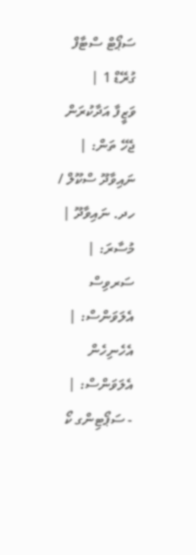ސަޕޯޓް ސްޓާފް ގުރޭޑް 1 |
ވަޒީފާ އަދާކުރަން ޖެހޭ ތަން: |
ނައިވާދޫ ސްކޫލް / ހދ. ނައިވާދޫ |
މުސާރަ: |
ސަރވިސް އެލަވަންސް: |
އެހެނިހެން އެލަވަންސް: |
- ސަޕޯޓިންގ ކޯ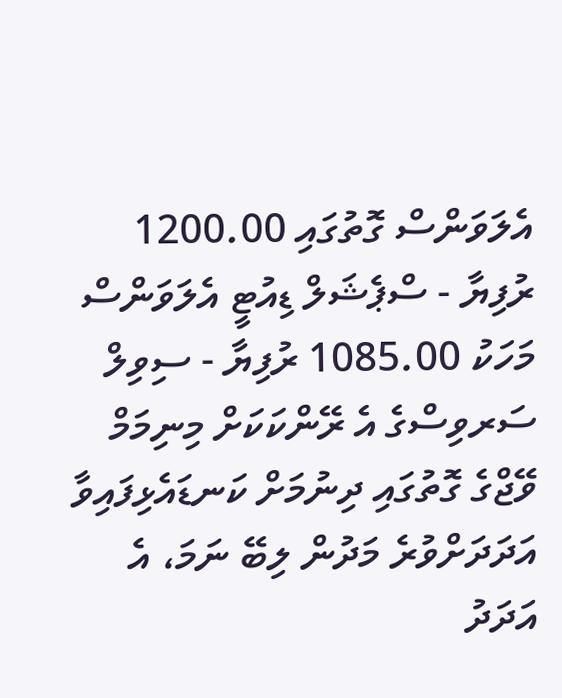އެލަވަންސް ގޮތުގައި 1200.00 ރުފިޔާ - ސްޕެޝަލް ޑިއުޓީ އެލަވަންސް މަހަކު 1085.00 ރުފިޔާ - ސިވިލް ސަރވިސްގެ އެ ރޭންކަކަށް މިނިމަމް ވޭޖްގެ ގޮތުގައި ދިނުމަށް ކަނޑައެޅިފައިވާ އަދަދަށްވުރެ މަދުން ލިބޭ ނަމަ، އެ އަދަދު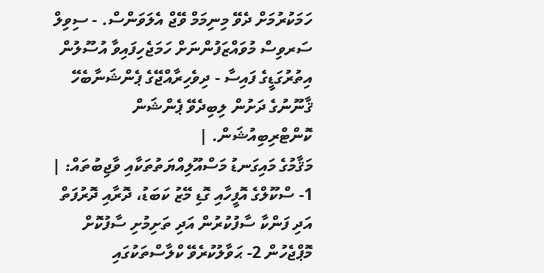ހަމަކުރުމަށް ދެވޭ މިނިމަމް ވޭޖް އެލަވަންސް. - ސިވިލް ސަރވިސް މުވައްޒަފުންނަށް ހަމަޖެހިފައިވާ އުސޫލުން އިތުރުގަޑީގެ ފައިސާ - ދިވެހިރާއްޖޭގެ ޕެންޝަނާބެހޭ ޤާނޫނުގެ ދަށުން ލިބިދެވޭ ޕެންޝަން ކޮންޓްރިބިއުޝަން. |
މަޤާމުގެ މައިގަނޑު މަސްއޫލިއްޔަތުތަކާއި ވާޖިބުތައް: |
1- ސްކޫލްގެ އޮފީހާއި ގޮޑި މޭޒު ކަބަޑު، ދޮރާއި ދޮރުފަތް އަދި ފަންކާ ސާފުކުރުން އަދި ތަށިމުށި ސާފުކޮށް މޮޕްޖެހުން 2- ޙަވާލުކުރެވޭ ކްލާސްތަކުގައި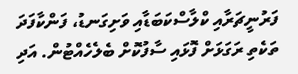ފަރުނީޗަރާއި ކްލާސްކަބަޑާއި ވަށިގަނޑު، ފަންކާފަދަ ތަކެތި ރަގަޅަށް ފޮޅައި ސާފުކޮށް ބެލެހެއްޓުން. އަދި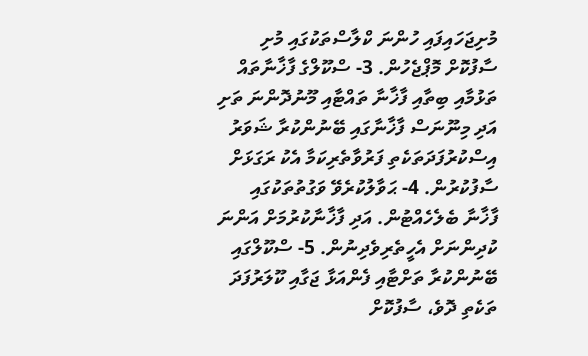މުށިޖަހައިފައި ހުންނަ ކްލާސްތަކުގައި މުށި ސާފުކޮށް މޮޕްޖެހުން. 3- ސްކޫލްގެ ފާޚާނާތައް ތަޅުމާއި ބިތާއި ފާޚާނާ ތައްޓާއި މޫނުދޮންނަ ތަށި އަދި މިނޫނަސް ފާޚާނާގައި ބޭނުންކުރާ ޝަވަރު އިސްކުރުފަދަތަކެތި ފަރުވާތެރިކަމާ އެކު ރަގަޅަށް ސާފުކުރުން. 4- ޙަވާލުކުރެވޭ ވަގުތުތަކުގައި ފާޚާނާ ބެލެހެއްޓުން. އަދި ފާޚާނާކުރުމަށް އަންނަ ކުދިންނަށް އެހީތެރިވެދިނުން. 5- ސްކޫލްގައި ބޭނުންކުރާ ތަށްޓާއި ފެންއަޅާ ޖަގާއި ކޫލަރުފަދަ ތަކެތި ދޮވެ، ސާފުކޮށް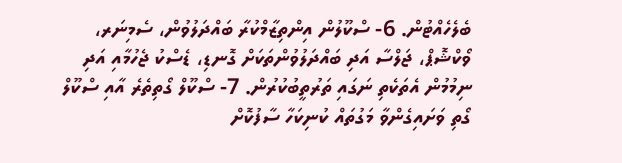ބެލެހެއްޓުން. 6- ސްކޫލުން އިންތިޒާމްކުރާ ބައްދަލުވުން، ސެމިނަރ، ވޯކްޝޮޕް، ޖަލްސާ އަދި ބައްދަލުވުންތަކަށް ގޮނޑި، ޑެސްކު ޖެހުމާއި އަދި ނިމުމުން އެތަކެތި ނަގައި ތަރުތީބުކުރުން. 7- ސްކޫލް ގޯތިތެރެ އާއި ސްކޫލް ގޯތި ވަށައިގެންވާ މަގުތައް ކުނިކަހާ ސާފުކޮށް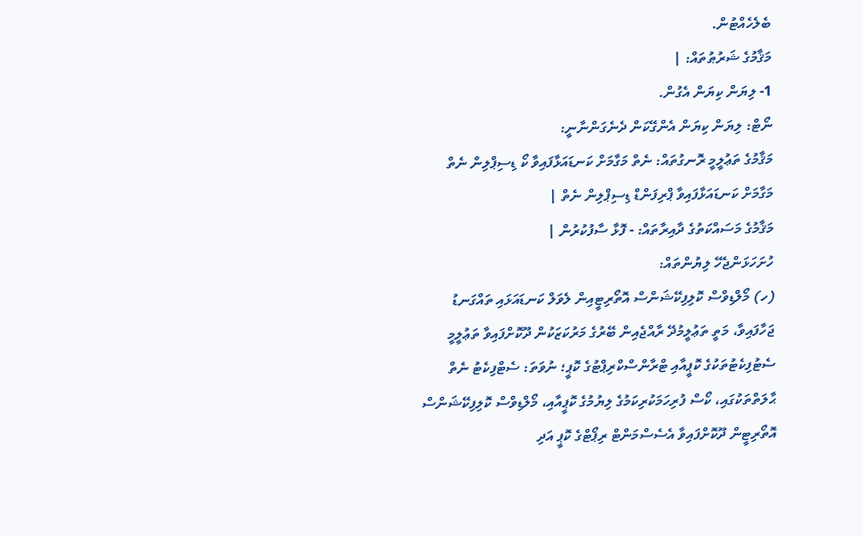ބެލެހެއްޓުން.
މަޤާމުގެ ޝަރުޠުތައް: |
1- ލިޔަން ކިޔަން އެގުން.
ނޯޓް: ލިޔަން ކިޔަން އެންގޭކަން ދެނެގަންނާނީ:
މަޤާމުގެ ތަޢުލީމީ ރޮނގުތައް: ނެތް މަގާމަށް ކަނޑައަޅާފައިވާ ކޯ ޑިސިޕްލިން ނެތް މަގާމަށް ކަނޑައަޅާފައިވާ ޕްރިފަންޑް ޑިސިޕްލިން ނެތް |
މަޤާމުގެ މަސައްކަތުގެ ދާއިރާތައް: - ފޮޅާ ސާފުކުރުން |
ހުށަހަޅަންޖެހޭ ލިޔުންތައް:
(ހ) މޯލްޑިވްސް ކޮލިފިކޭޝަންސް އޮތޯރިޓީއިން ލެވަލް ކަނޑައަޅައި ތައްގަނޑު ޖަހާފައިވާ، މަތީ ތަޢުލީމުދޭ ރާއްޖެއިން ބޭރުގެ މަރުކަޒަކުން ދޫކޮށްފައިވާ ތަޢުލީމީ ސެޓުފިކެޓުތަކުގެ ކޮޕީއާއި ޓްރާންސްކްރިޕްޓުގެ ކޮޕީ؛ ނުވަތަ: ސެޓްފިކެޓު ނެތް ޙާލަތްތަކުގައި، ކޯސް ފުރިހަމަކުރިކަމުގެ ލިޔުމުގެ ކޮޕީއާއި، މޯލްޑިވްސް ކޮލިފިކޭޝަންސް އޮތޯރިޓީން ދޫކޮށްފައިވާ އެސެސްމަންޓް ރިޕޯޓްގެ ކޮޕީ އަދި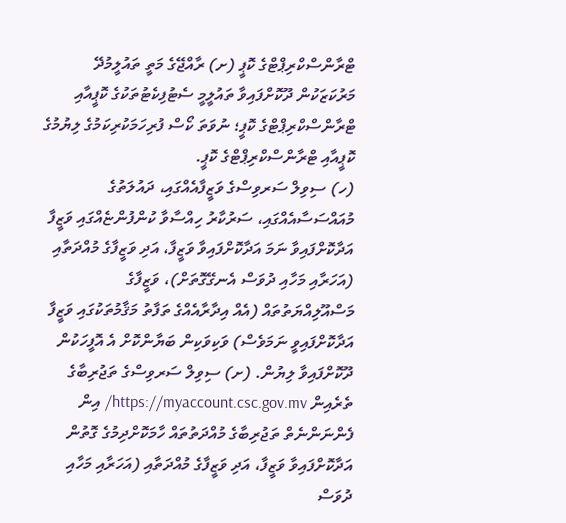ޓްރާންސްކްރިޕްޓްގެ ކޮޕީ (ށ) ރާއްޖޭގެ މަތީ ތައުލީމުދޭ މަރުކަޒަކުން ދޫކޮށްފައިވާ ތައުލީމީ ސެޓުފިކެޓުތަކުގެ ކޮޕީއާއި ޓްރާންސްކްރިޕްޓްގެ ކޮޕީ؛ ނުވަތަ ކޯސް ފުރިހަމަކުރިކަމުގެ ލިޔުމުގެ ކޮޕީއާއި ޓްރާންސްކްރިޕްޓްގެ ކޮޕީ.
(ހ) ސިވިލް ސަރވިސްގެ ވަޒީފާއެއްގައި، ދައުލަތުގެ މުއައްސަސާއެއްގައި، ސަރުކާރު ހިއްސާވާ ކުންފުންޏެއްގައި ވަޒީފާ އަދާކޮށްފައިވާ ނަމަ އަދާކޮށްފައިވާ ވަޒީފާ، އަދި ވަޒީފާގެ މުއްދަތާއި (އަހަރާއި މަހާއި ދުވަސް އެނގޭގޮތަށް)، ވަޒީފާގެ މަސްއޫލިއްޔަތުތައް (އެއް އިދާރާއެއްގެ ތަފާތު މަޤާމުތަކުގައި ވަޒީފާ އަދާކޮށްފައިވީ ނަމަވެސް) ވަކިވަކިން ބަޔާންކޮށް އެ އޮފީހަކުން ދޫކޮށްފައިވާ ލިޔުން. (ށ) ސިވިލް ސަރވިސްގެ ތަޖުރިބާގެ ތެރެއިން https://myaccount.csc.gov.mv/ އިން ފެންނަންނެތް ތަޖުރިބާގެ މުއްދަތުތައް ހާމަކޮށްދިމުގެ ގޮތުން އަދާކޮށްފައިވާ ވަޒީފާ، އަދި ވަޒީފާގެ މުއްދަތާއި (އަހަރާއި މަހާއި ދުވަސް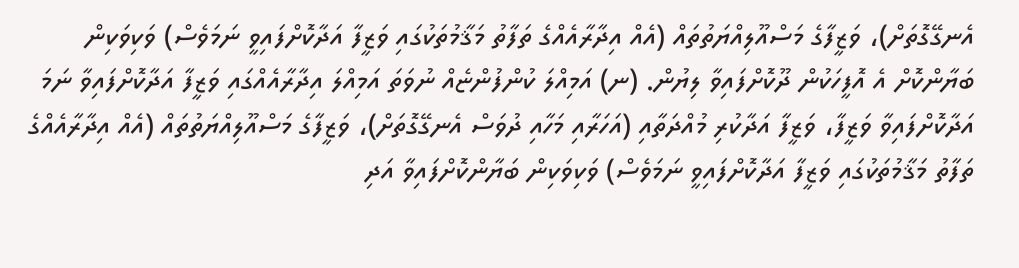އެނގޭގޮތަށް)، ވަޒީފާގެ މަސްއޫލިއްޔަތުތައް (އެއް އިދާރާއެއްގެ ތަފާތު މަޤާމުތަކުގައި ވަޒީފާ އަދާކޮށްފައިވީ ނަމަވެސް) ވަކިވަކިން ބަޔާންކޮށް އެ އޮފީހަކުން ދޫކޮށްފައިވާ ލިޔުން. (ނ) އަމިއްލަ ކުންފުންޏެއް ނުވަތަ އަމިއްލަ އިދާރާއެއްގައި ވަޒީފާ އަދާކޮށްފައިވާ ނަމަ އަދާކޮށްފައިވާ ވަޒީފާ، ވަޒީފާ އަދާކުރި މުއްދަތާއި (އަހަރާއި މަހާއި ދުވަސް އެނގޭގޮތަށް)، ވަޒީފާގެ މަސްއޫލިއްޔަތުތައް (އެއް އިދާރާއެއްގެ ތަފާތު މަޤާމުތަކުގައި ވަޒީފާ އަދާކޮށްފައިވީ ނަމަވެސް) ވަކިވަކިން ބަޔާންކޮށްފައިވާ އަދި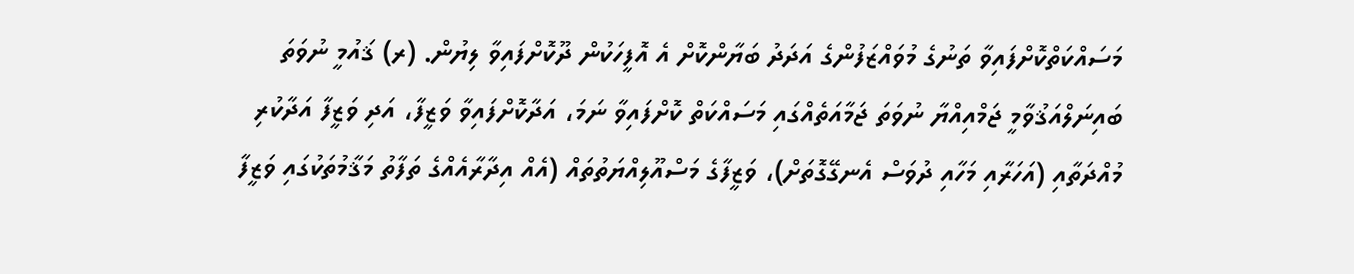މަސައްކަތްކޮށްފައިވާ ތަނުގެ މުވައްޒަފުންގެ އަދަދު ބަޔާންކޮށް އެ އޮފީހަކުން ދޫކޮށްފައިވާ ލިޔުން. (ރ) ޤައުމީ ނުވަތަ ބައިނަލްއަޤުވާމީ ޖަމްއިއްޔާ ނުވަތަ ޖަމާއަތެއްގައި މަސައްކަތް ކޮށްފައިވާ ނަމަ، އަދާކޮށްފައިވާ ވަޒީފާ، އަދި ވަޒީފާ އަދާކުރި މުއްދަތާއި (އަހަރާއި މަހާއި ދުވަސް އެނގޭގޮތަށް)، ވަޒީފާގެ މަސްއޫލިއްޔަތުތައް (އެއް އިދާރާއެއްގެ ތަފާތު މަޤާމުތަކުގައި ވަޒީފާ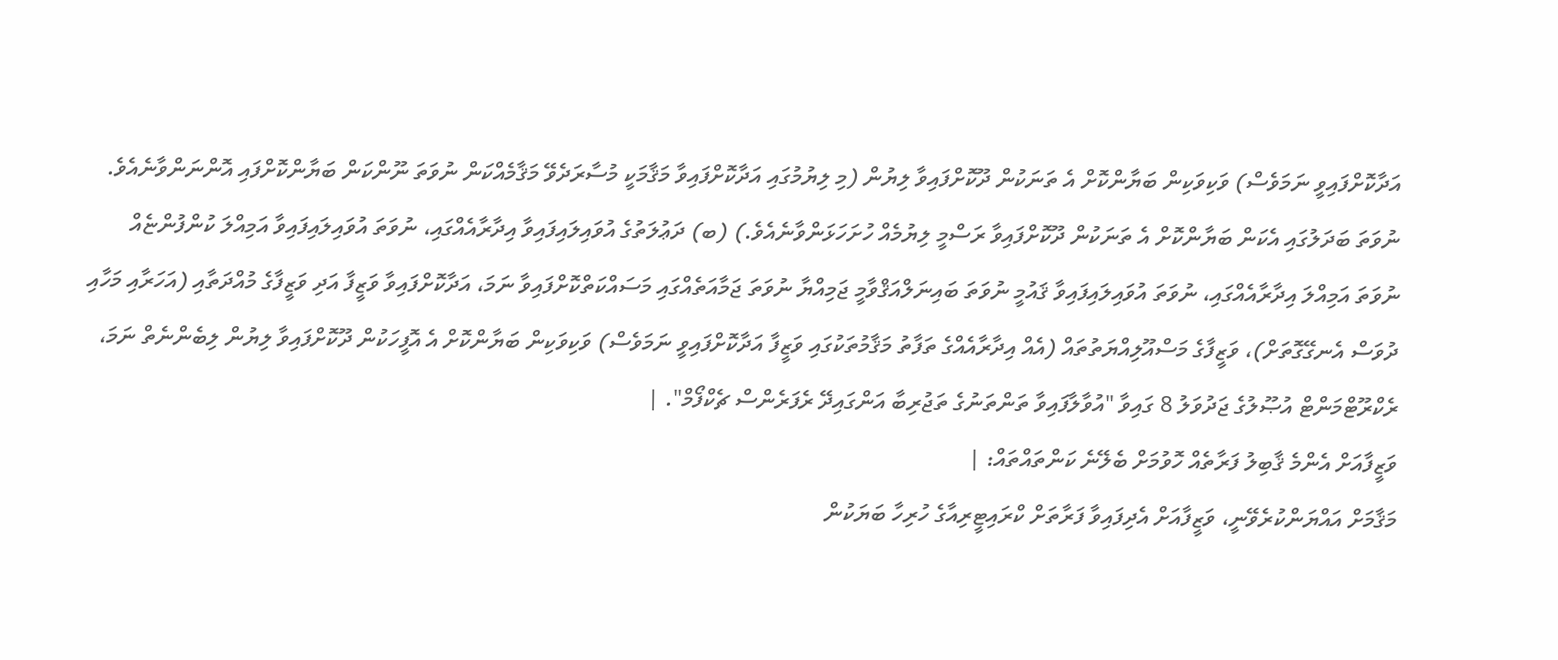އަދާކޮށްފައިވީ ނަމަވެސް) ވަކިވަކިން ބަޔާންކޮށް އެ ތަނަކުން ދޫކޮށްފައިވާ ލިޔުން (މި ލިޔުމުގައި އަދާކޮށްފައިވާ މަޤާމަކީ މުސާރަދެވޭ މަޤާމެއްކަން ނުވަތަ ނޫންކަން ބަޔާންކޮށްފައި އޮންނަންވާނެއެވެ. ނުވަތަ ބަދަލުގައި އެކަން ބަޔާންކޮށް އެ ތަނަކުން ދޫކޮށްފައިވާ ރަސްމީ ލިޔުމެއް ހުށަހަޅަންވާނެއެވެ.) (ބ) ދަޢުލަތުގެ އުވައިލައިފައިވާ އިދާރާއެއްގައި، ނުވަތަ އުވައިލައިފައިވާ އަމިއްލަ ކުންފުންޏެއް ނުވަތަ އަމިއްލަ އިދާރާއެއްގައި، ނުވަތަ އުވައިލައިފައިވާ ޤައުމީ ނުވަތަ ބައިނަލްއަޤްވާމީ ޖަމިއްޔާ ނުވަތަ ޖަމާއަތެއްގައި މަސައްކަތްކޮށްފައިވާ ނަމަ، އަދާކޮށްފައިވާ ވަޒީފާ އަދި ވަޒީފާގެ މުއްދަތާއި (އަހަރާއި މަހާއި ދުވަސް އެނގޭގޮތަށް)، ވަޒީފާގެ މަސްއޫލިއްޔަތުތައް (އެއް އިދާރާއެއްގެ ތަފާތު މަޤާމުތަކުގައި ވަޒީފާ އަދާކޮށްފައިވީ ނަމަވެސް) ވަކިވަކިން ބަޔާންކޮށް އެ އޮފީހަކުން ދޫކޮށްފައިވާ ލިޔުން ލިބެންނެތް ނަމަ، ރެކްރޫޓްމަންޓް އުޞޫލުގެ ޖަދުވަލު 8 ގައިވާ "އުވާލާފައިވާ ތަންތަނުގެ ތަޖުރިބާ އަންގައިދޭ ރެފަރެންސް ޗެކްފޯމް". |
ވަޒީފާއަށް އެންމެ ޤާބިލު ފަރާތެއް ހޮވުމަށް ބެލޭނެ ކަންތައްތައް: |
މަޤާމަށް އައްޔަންކުރެވޭނީ، ވަޒީފާއަށް އެދިފައިވާ ފަރާތަށް ކްރައިޓީރިއާގެ ހުރިހާ ބަޔަކުން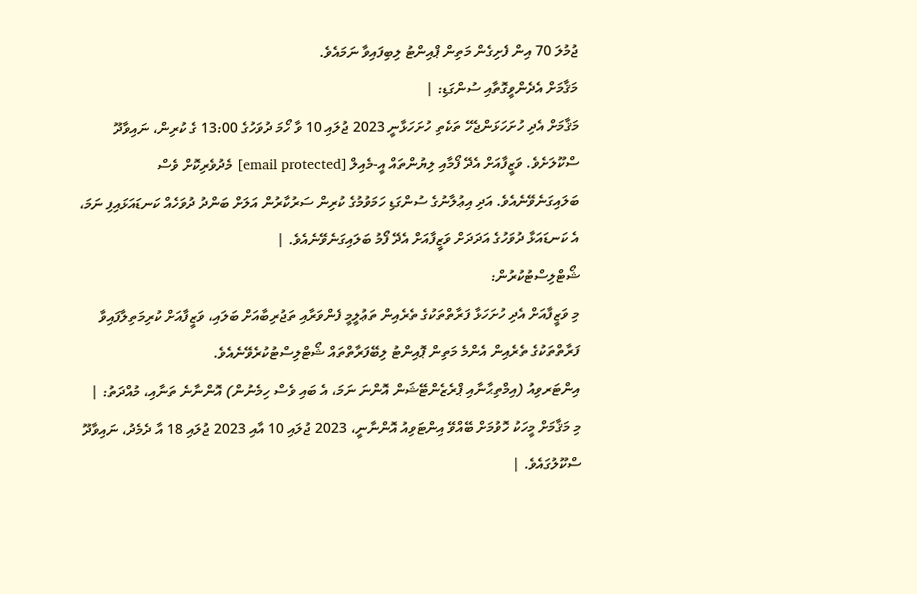ޖުމުލަ 70 އިން ފެށިގެން މަތިން ޕްއިންޓު ލިބިފައިވާ ނަމައެވެ.
މަޤާމަށް އެދެންވީގޮތާއި ސުންގަޑި: |
މަޤާމަށް އެދި ހުށަހަޅަންޖެހޭ ތަކެތި ހުށަހަޅާނީ 2023 ޖުލައި 10 ވާ ހޯމަ ދުވަހުގެ 13:00 ގެ ކުރިން، ނައިވާދޫ ސްކޫލަށެވެ. ވަޒީފާއަށް އެދޭ ފޯމާއި ލިޔުންތައް އީ-މެއިލް [email protected] މެދުވެރިކޮށް ވެސް ބަލައިގަނެވޭނެއެވެ. އަދި އިޢުލާނުގެ ސުންގަޑި ހަމަވުމުގެ ކުރިން ސަރުކާރުން އަލަށް ބަންދު ދުވަހެއް ކަނޑައަޅައިފި ނަމަ، އެ ކަނޑައަޅާ ދުވަހުގެ އަދަދަށް ވަޒީފާއަށް އެދޭ ފޯމު ބަލައިގަނެވޭނެއެވެ. |
ޝޯޓްލިސްޓުކުރުން:
މި ވަޒީފާއަށް އެދި ހުށަހަޅާ ފަރާތްތަކުގެ ތެރެއިން ތަޢުލީމީ ފެންވަރާއި ތަޖުރިބާއަށް ބަލައި، ވަޒީފާއަށް ކުރިމަތިލާފައިވާ ފަރާތްތަކުގެ ތެރެއިން އެންމެ މަތިން ޕޮއިންޓު ލިބޭފަރާތްތައް ޝޯޓްލިސްޓުކުރެވޭނެއެވެ.
އިންޓަރވިއު (އިމްތިޙާނާއި ޕްރެޒެންޓޭޝަން އޮންނަ ނަމަ، އެ ބައި ވެސް ހިމެނުން) އޮންނާނެ ތަނާއި، މުއްދަތު: |
މި މަޤާމަށް މީހަކު ހޮވުމަށް ބޭއްވޭ އިންޓަވިއު އޮންނާނީ، 2023 ޖުލައި 10 އާއި 2023 ޖުލައި 18 އާ ދެމެދު، ނައިވާދޫ ސްކޫލުގައެވެ. |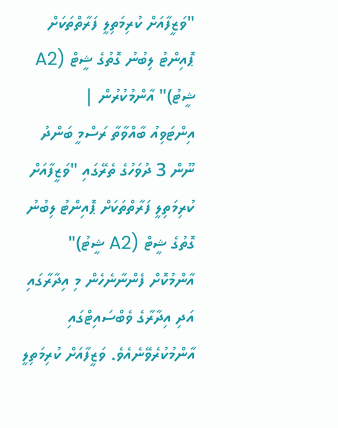"ވަޒީފާއަށް ކުރިމަތިލީ ފަރާތްތަކަށް ޕޮއިންޓު ލިބުނު ގޮތުގެ ޝީޓް (A2 ޝީޓު)" އާންމުކުރުން |
އިންޓަވިއު ބާއްވާތާ ރަސްމީ ބަންދު ނޫން 3 ދުވަހުގެ ތެރޭގައި "ވަޒީފާއަށް ކުރިމަތިލީ ފަރާތްތަކަށް ޕޮއިންޓު ލިބުނު ގޮތުގެ ޝީޓް (A2 ޝީޓު)" އާންމުކޮށް ފެންނާނެހެން މި އިދާރާގައި އަދި އިދާރާގެ ވެބްސައިޓްގައި އާންމުކުރެވޭނެއެވެ. ވަޒީފާއަށް ކުރިމަތިލީ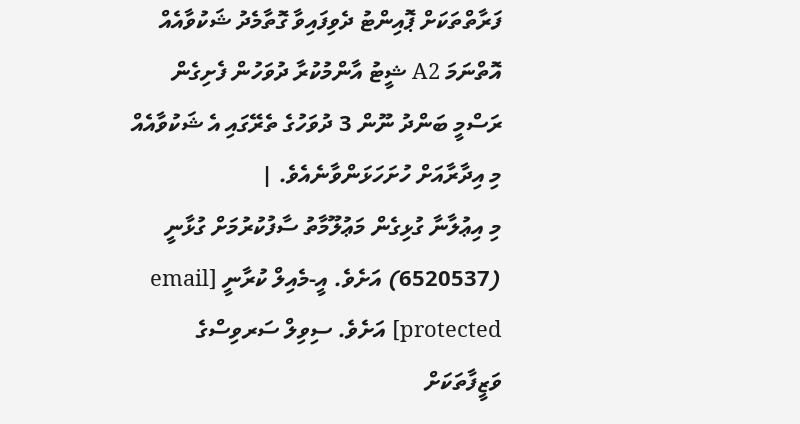ފަރާތްތަކަށް ޕޮއިންޓު ދެވިފައިވާ ގޮތާމެދު ޝަކުވާއެއް އޮތްނަމަ A2 ޝީޓު އާންމުކުރާ ދުވަހުން ފެށިގެން ރަސްމީ ބަންދު ނޫން 3 ދުވަހުގެ ތެރޭގައި އެ ޝަކުވާއެއް މި އިދާރާއަށް ހުށަހަޅަންވާނެއެވެ. |
މި އިޢުލާނާ ގުޅިގެން މަޢުލޫމާތު ސާފުކުރުމަށް ގުޅާނީ (6520537) އަށެވެ. އީ-މެއިލް ކުރާނީ [email protected] އަށެވެ. ސިވިލް ސަރވިސްގެ ވަޒީފާތަކަށް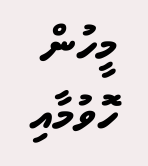މީހުން ހޮވުމާއި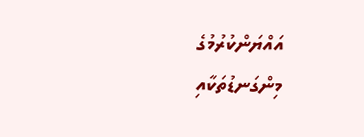އައްޔަންކުރުމުގެ މިންގަނޑުތަކާއި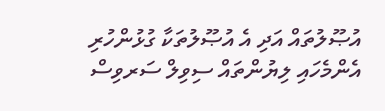އުޞޫލުތައް އަދި އެ އުޞޫލުތަކާ ގުޅުންހުރި އެންމެހައި ލިޔުންތައް ސިވިލް ސަރވިސް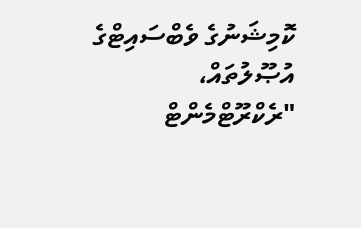ކޮމިޝަނުގެ ވެބްސައިޓްގެ އުޞޫލުތައް، "ރެކްރޫޓްމެންޓް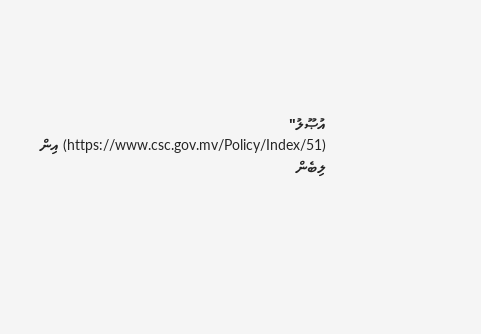އުޞޫލު" (https://www.csc.gov.mv/Policy/Index/51) އިން ލިބެން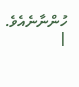ހުންނާނެއެވެ. |